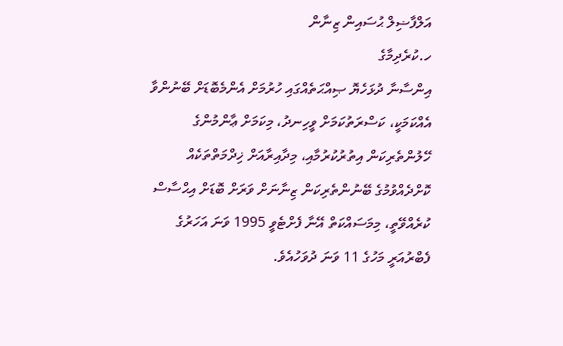އަލްފާޟިލް ޙުސައިން ޒިނާން
ހ.ކުރެދިމާގެ
އިންސާނާ ދުޅަހެޔޮ ޞިއްޙަތެއްގައި ހުރުމަށް އެންމެބޮޑަށް ބޭނުންވާ އެއްކަމަކީ، ކަސްރަތުކަމަށް ވީހިނދު، މިކަމަށް ޢާންމުންގެ ހޭލުންތެރިކަން އިތުރުކުރުމާއި، މިދާއިރާއަށް ޚިދްމަތްތަކެއް ކޮށްދެއްވުމުގެ ބޭނުންތެރިކަން ޒިނާނަށް ވަރަށް ބޮޑަށް އިޙްސާސް ކުރެއްވޭތީ، މިމަސައްކަތް އޭނާ ފެށްޓެވީ 1995 ވަނަ އަހަރުގެ ފެބްރުއަރީ މަހުގެ 11 ވަނަ ދުވަހުއެވެ.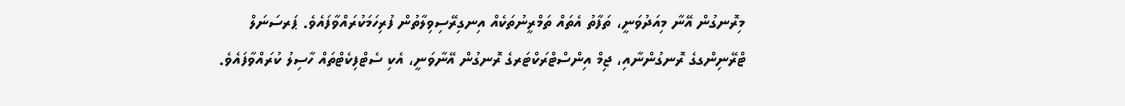މިރޮނގުން އޭނާ މިއަދުވަނީ، ތަފާތު އެތައް ތަމްރީނުތަކެއް އިނގިރޭސިވިލާތުން ފުރިހަމަކުރައްވާފައެވެ. ޕަރސަނަލް ޓްރޭނިންގގެ ރޮނގުންނާއި، ޖިމް އިންސްޓްރަކްޓަރގެ ރޮނގުން އޭނާވަނީ، އެކި ސެޓްފިކެޓްތައް ހާސިލު ކުރައްވާފައެވެ.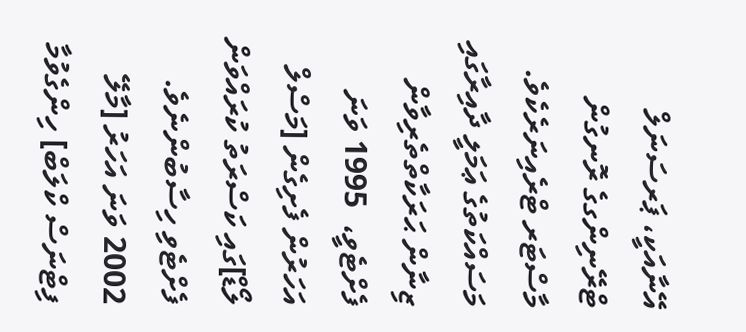އޭނާއަކީ، ޕަރސަނަލް ޓްރޭނިންގގެ ރޮނގުން މާސްޓަރ ޓްރެއިނަރެކެވެ.
މަސައްކަތުގެ ޢަމަލީ ދާއިރާގައި ޒިނާން ޙަރަކާތްތެރިވާން ފެށްޓެވީ،  1995 ވަނަ އަހަރުން ފެށިގެން [މަސްލް ލޯޑް]ގައި ކަސްރަތު ކުރައްވަން ފެށްޓެވި ހިސާބުންނެވެ. 2002 ވަނަ އަހަރު [މާލޭ ފިޓްނަސް ކްލަބް] ހިންގެވުމާ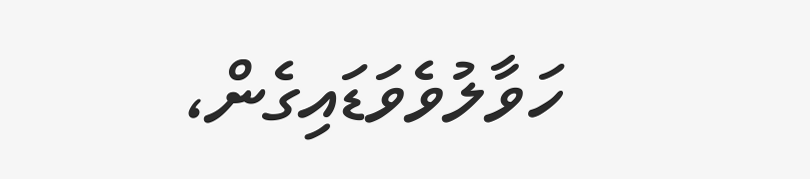ހަވާލުވެވަޑައިގެން،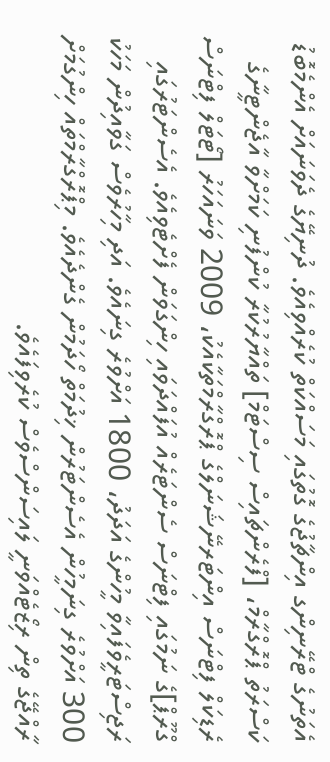އެތަނުގެ ޓްރޭނިންގ އިންޗާޖުގެ ގޮތުގައި މަސައްކަތް ކުރެއްވިއެވެ. ދުނިޔޭގެ ދެވަނައަށް އެންމެބޮޑު ކަސްރަތު ޕްރޮގްރާމް، [ފްރެންޗައިސް ސިސްޓަމް] ތައްޔާރުކުރާ ކުންފުނި ކަމަށްވާ އާޖެންޓީނާގެ ރެޑިކަލް ފިޓްނަސް އިންޓަރނޭޝަނަލްގެ ޕްރޮގްރާމްތަކާއެކު، 2009 ވަނައަހަރު [ޓޯޓަލް ފިޓްނަސް ގްރޫޕް]ގެ ނަމުގައި ފިޓްނަސް ސެންޓަރެއް އުފައްދަވައި ހިންގަވަން ފެށްޓެވިއެވެ. އެސެންޓަރުގައި ރަޖިސްޓަރީވެފައިވާ މީހުންގެ އަދަދު، 1800 އަށްވުރެ ގިނައެވެ. އަދި މިހާރުވެސް ގަވާއިދުން މަހަކު 300 އަށްވުރެ ގިނަމީހުން އެސެންޓަރުން ޚިދުމަތް ހޯދަމުން ގެންދެއެވެ. މިޕްރޮގްރާމްތައް ހިންގުމަށް ރާއްޖޭގެ ތިން ރިޒޯޓެއްވަނީ ލައިސަންސްވެސް ކުރެވިފައެވެ.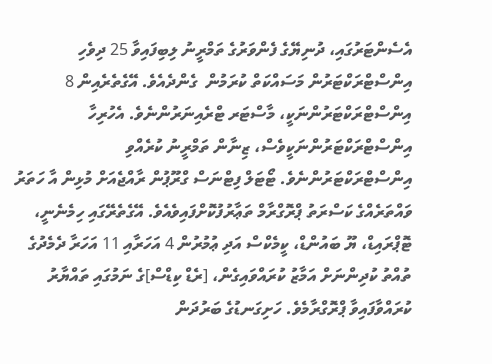އެސެންޓަރުގައި، ދުނިޔޭގެ ފެންވަރުގެ ތަމްރީނު ލިބިފައިވާ 25 ދިވެހި އިންސްޓްރަކްޓަރުން މަސައްކަތް ކުރަމުން  ގެންދެއެވެ. އޭގެތެރެއިން 8 އިންސްޓްރަކްޓަރުންނަކީ، މާސްޓަރ ޓްރެއިނަރުންނެވެ. އެހުރިހާ އިންސްޓްރަކްޓަރުންނަކީވެސް، ޒިނާން ތަމްރީނު ކުރެއްވި އިންސްޓްރަކްޓަރުންނެވެ. ޓޯޓަލް ފިޓްނަސް ގްރޫޕުން ރާއްޖެއަށް މުޅިން އާ ހަތަރު ވައްތަރެއްގެ ކަސްރަތު ޕްރޮގްރާމް ތަޢާރުފުކޮށްފައިވެއެވެ. އޭގެތެރޭގައި ހިމެނެނީ، ޓޮޕްރައިޑް، ޔޫ ބައުންޑް، ކީމެކްސް އަދި ޢުމުރުން 4 އަހަރާއި 11 އަހަރާ ދެމެދުގެ ތުއްތު ކުދިންނަށް އަމާޒު ކުރައްވައިގެން، [ރެޑް ކިޑްސް]ގެ ނަމުގައި ތައްޔާރު ކުރައްވާފައިވާ ޕްރޮގްރާމެވެ. ހަށިގަނޑުގެ ބަރުދަން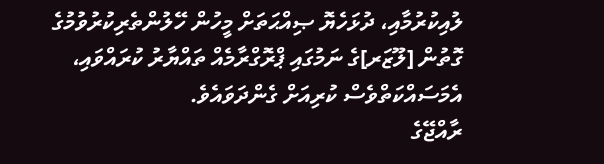ލުއިކުރުމާއި، ދުޅަހެޔޮ ޞިއްޙަތަށް މީހުން ހޭލުންތެރިކުރުވުމުގެ ގޮތުން [ލޫޒަރ]ގެ ނަމުގައި ޕްރޮގްރާމެއް ތައްޔާރު ކުރައްވައި، އެމަސައްކަތްވެސް ކުރިއަށް ގެންދަވައެވެ.
ރާއްޖޭގެ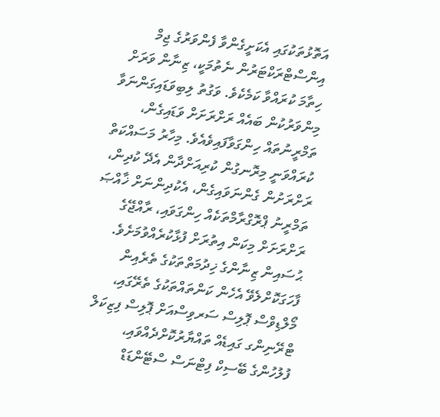އަތޮޅުތަކުގައި އެކަށީގެންވާ ފެންވަރުގެ ޖިމް އިންސްޓްރަކްޓަރުން ނެތުމަކީ، ޒިނާން ވަރަށް ހިތާމަ ކުރައްވާ ކަމެކެވެ. ވަގުތު ލިބިވަޑައިގަންނަވާ މިންވަރުކުން ބައެއް ރަށްރަށަށް ވަޑައިގެން، ތަމްރީނުތައް ހިންގަވާފައިވެއެވެ. މިހާރު މަސައްކަތް ކުރައްވަނީ މިރޮނގުން ކުރިއަށްދާން އެދޭ ކުދިން، ރަށްރަށުން ގެންނަވައިގެން، އެކުދިންނަށް ޚާއްޞަ ތަމްރީނު ޕްރޮގްރާމްތަކެއް ހިންގަވައި، ރާއްޖޭގެ ރަށްރަށަށް މިކަން އިތުރަށް ފުޅާކުރެއްވުމަށެވެ.
ޙުސައިން ޒިނާންގެ ޚިދުމަތްތަކުގެ ތެރެއިން ފާހަގަކޮށްލެވޭ އެހެން ކަންތައްތަކުގެ ތެރޭގައި، މޯލްޑިވްސް ޕޮލިސް ސަރވިސްއަށް ޕޮލިސް ފިޒިކަލް ޓްރޭނިންގ ގައިޑެއް ތައްޔާރުކޮށްދެއްވައި، ފުލުހުންގެ ބޭސިކް ފިޓްނަސް ސްޓޭންޑަޑް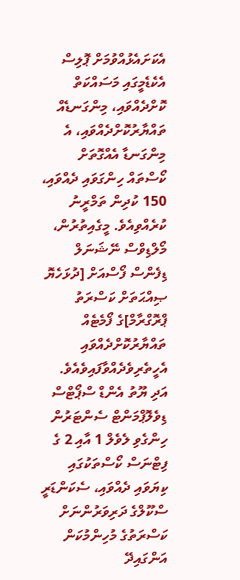އެކަށައެޅުއްވުމަށް ޕޮލިސް އެކެޑެމީގައި މަސައްކަތް ކޮށްދެއްވައި، މިންގަނޑެއް ތައްޔާރުކޮށްދެއްވައި، އެ މިންގަނޑާ އެއްގޮތަށް ކޯސްތައް ހިންގަވައި ދެއްވައި، 150 ކުދިން ތަމްރީނު ކުރެއްވިއެވެ. މީގެއިތުރުން، މޯލްޑިވްސް ނޭޝަނަލް ޑިފެންސް ފޯސްއަށް [ދުޅަހެޔޮ ޞިއްޙަތަށް ކަސްރަތު ޕްރޮގްރާމް]ގެ ފޯމެޓެއް ތައްޔާރުކޮށްދެއްވައި އެހީތެރިވެދެއްވާފައިވެއެވެ. އަދި ޔޫތު އެންޑް ސްޕޯޓްސް ޑިވެލޮޕްމަންޓް ސެންޓަރުން ހިންގެވި ލެވެލް 1 އާއި 2 ގެ ފިޓްނަސް ކޯސްތަކުގައި ކިޔަވައި ދެއްވައި، ސެކަންޑަރީ ސްކޫލްގެ ދަރިވަރުންނަށް ކަސްރަތުގެ މުހިންމުކަން އަންގައިދޭ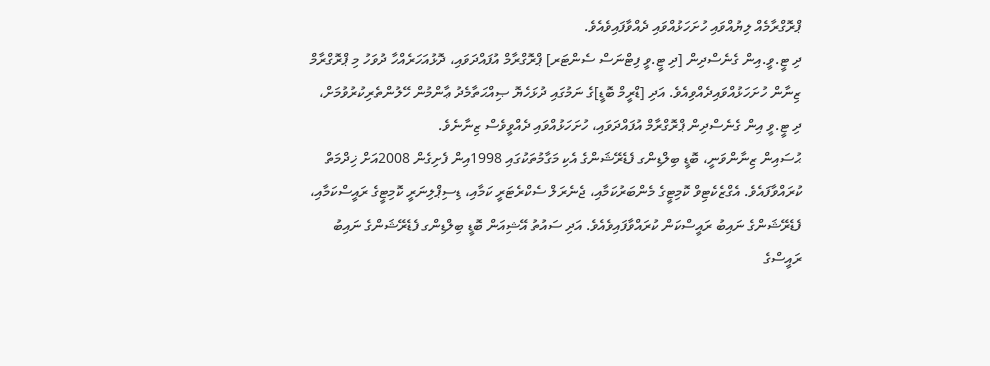ޕްރޮގްރާމެއް ލިޔުއްވައި ހުށަހަޅުއްވައި ދެއްވާފައިވެއެވެ.
ދި ޓީ.ވީ.އިން ގެނެސްދިން [ދި ޓީ.ވީ ފިޓްނަސް ސެންޓަރ] ޕްރޮގްރާމް އުފައްދަވައި، ދޮޅުއަހަރެއްހާ ދުވަހު މި ޕްރޮގްރާމް ޒިނާން ހުށަހަޅުއްވައިދެއްވިއެވެ. އަދި [ޑްރީމް ބޮޑީ]ގެ ނަމުގައި ދުޅަހެޔޮ ޞިއްޙަތާމެދު ޢާންމުން ހޭލުންތެރިކުރުވުމަށް، ދި ޓީ.ވީ އިން ގެނެސްދިން ޕްރޮގްރާމް އުފައްދަވައި، ހުށަހަޅުއްވައި ދެއްވީވެސް ޒިނާނެވެ.
ޙުސައިން ޒިނާންވަނީ، ބޮޑީ ބިލްޑިންގ ފެޑެރޭޝަންގެ އެކި މަގާމުތަކުގައި 1998އިން ފެށިގެން 2008އަށް ޚިދްމަތް ކުރައްވާފައެވެ. އެގްޒެކެޓިވް ކޮމިޓީގެ މެންބަރުކަމާއި، ޖެނެރަލް ސެކްރެޓަރީ ކަމާއި، ޑިސިޕްލިނަރީ ކޮމިޓީގެ ރައީސްކަމާއި، ފެޑެރޭޝަންގެ ނައިބު ރައީސްކަން ކުރައްވާފައިވެއެވެ. އަދި ސައުތު އޭޝިއަން ބޮޑީ ބިލްޑިންގ ފެޑެރޭޝަންގެ ނައިބު ރައީސްގެ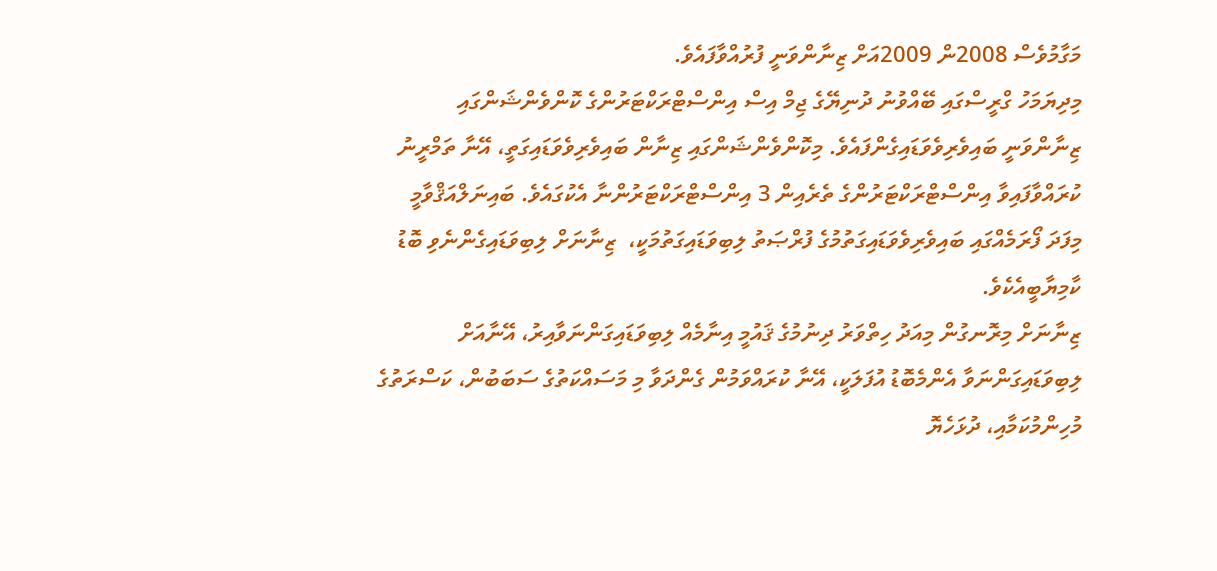މަގާމުވެސް 2008ން 2009އަށް ޒިނާންވަނީ ފުރުއްވާފައެވެ.
މިދިޔަމަހު ގްރީސްގައި ބޭއްވުނު ދުނިޔޭގެ ޖިމް އިސް އިންސްޓްރަކްޓަރުންގެ ކޮންވެންޝަންގައި ޒިނާންވަނީ ބައިވެރިވެވަޑައިގެންފައެވެ. މިކޮންވެންޝަންގައި ޒިނާން ބައިވެރިވެވަޑައިގަތީ، އޭނާ ތަމްރީނު ކުރައްވާފައިވާ އިންސްޓްރަކްޓަރުންގެ ތެރެއިން 3 އިންސްޓްރަކްޓަރުންނާ އެކުގައެވެ. ބައިނަލްއަޤްވާމީ މިފަދަ ފޯރަމެއްގައި ބައިވެރިވެވަޑައިގަތުމުގެ ފުރްޞަތު ލިބިވަޑައިގަތުމަކީ،  ޒިނާނަށް ލިބިވަޑައިގެންނެވި ބޮޑު ކާމިޔާބީއެކެވެ.
ޒިނާނަށް މިރޮނގުން މިއަދު ހިތްވަރު ދިނުމުގެ ޤައުމީ އިނާމެއް ލިބިވަޑައިގަންނަވާއިރު، އޭނާއަށް ލިބިވަޑައިގަންނަވާ އެންމެބޮޑު އުފަލަކީ، އޭނާ ކުރައްވަމުން ގެންދަވާ މި މަސައްކަތުގެ ސަބަބުން، ކަސްރަތުގެ މުހިންމުކަމާއި، ދުޅަހެޔޮ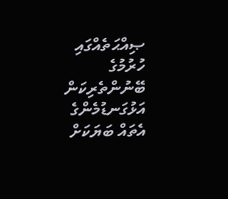ޞިއްޙަތެއްގައި ހުރުމުގެ ބޭނުންތެރިކަން އަޅުގަނޑުމެންގެ އެތައް ބަޔަކަށް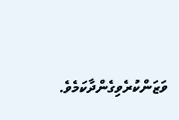ވަޒަންކުރެވިގެންދާކަމެވެ.